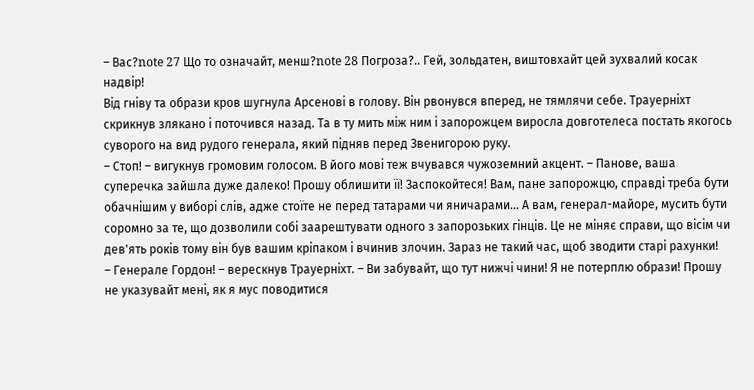– Вас?note 27 Що то означайт, менш?note 28 Погроза?.. Гей, зольдатен, виштовхайт цей зухвалий косак надвір!
Від гніву та образи кров шугнула Арсенові в голову. Він рвонувся вперед, не тямлячи себе. Трауерніхт скрикнув злякано і поточився назад. Та в ту мить між ним і запорожцем виросла довготелеса постать якогось суворого на вид рудого генерала, який підняв перед Звенигорою руку.
– Стоп! – вигукнув громовим голосом. В його мові теж вчувався чужоземний акцент. – Панове, ваша суперечка зайшла дуже далеко! Прошу облишити її! Заспокойтеся! Вам, пане запорожцю, справді треба бути обачнішим у виборі слів, адже стоїте не перед татарами чи яничарами… А вам, генерал-майоре, мусить бути соромно за те, що дозволили собі заарештувати одного з запорозьких гінців. Це не міняє справи, що вісім чи дев'ять років тому він був вашим кріпаком і вчинив злочин. Зараз не такий час, щоб зводити старі рахунки!
– Генерале Гордон! – верескнув Трауерніхт. – Ви забувайт, що тут нижчі чини! Я не потерплю образи! Прошу не указувайт мені, як я мус поводитися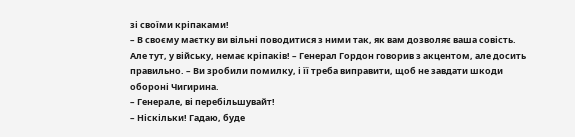зі своїми кріпаками!
– В своєму маєтку ви вільні поводитися з ними так, як вам дозволяє ваша совість. Але тут, у війську, немає кріпаків! – Генерал Гордон говорив з акцентом, але досить правильно. – Ви зробили помилку, і її треба виправити, щоб не завдати шкоди обороні Чигирина.
– Генерале, ві перебільшувайт!
– Ніскільки! Гадаю, буде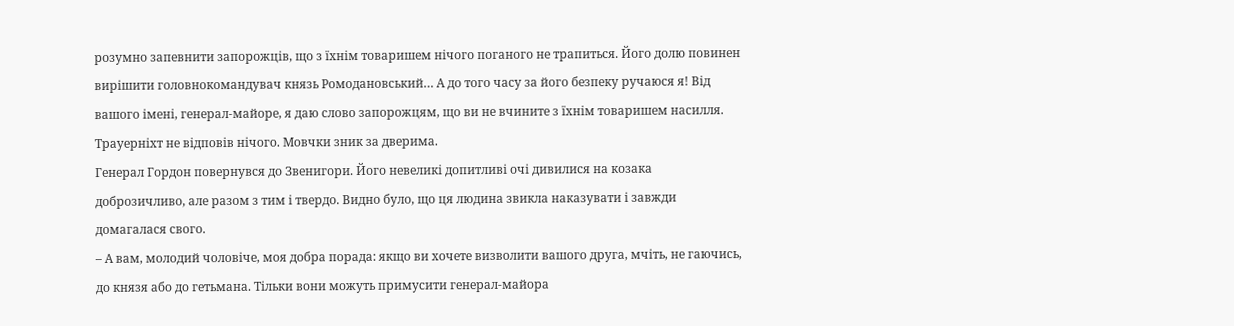розумно запевнити запорожців, що з їхнім товаришем нічого поганого не трапиться. Його долю повинен вирішити головнокомандувач князь Ромодановський… А до того часу за його безпеку ручаюся я! Від вашого імені, генерал-майоре, я даю слово запорожцям, що ви не вчините з їхнім товаришем насилля.
Трауерніхт не відповів нічого. Мовчки зник за дверима.
Генерал Гордон повернувся до Звенигори. Його невеликі допитливі очі дивилися на козака доброзичливо, але разом з тим і твердо. Видно було, що ця людина звикла наказувати і завжди домагалася свого.
– А вам, молодий чоловіче, моя добра порада: якщо ви хочете визволити вашого друга, мчіть, не гаючись, до князя або до гетьмана. Тільки вони можуть примусити генерал-майора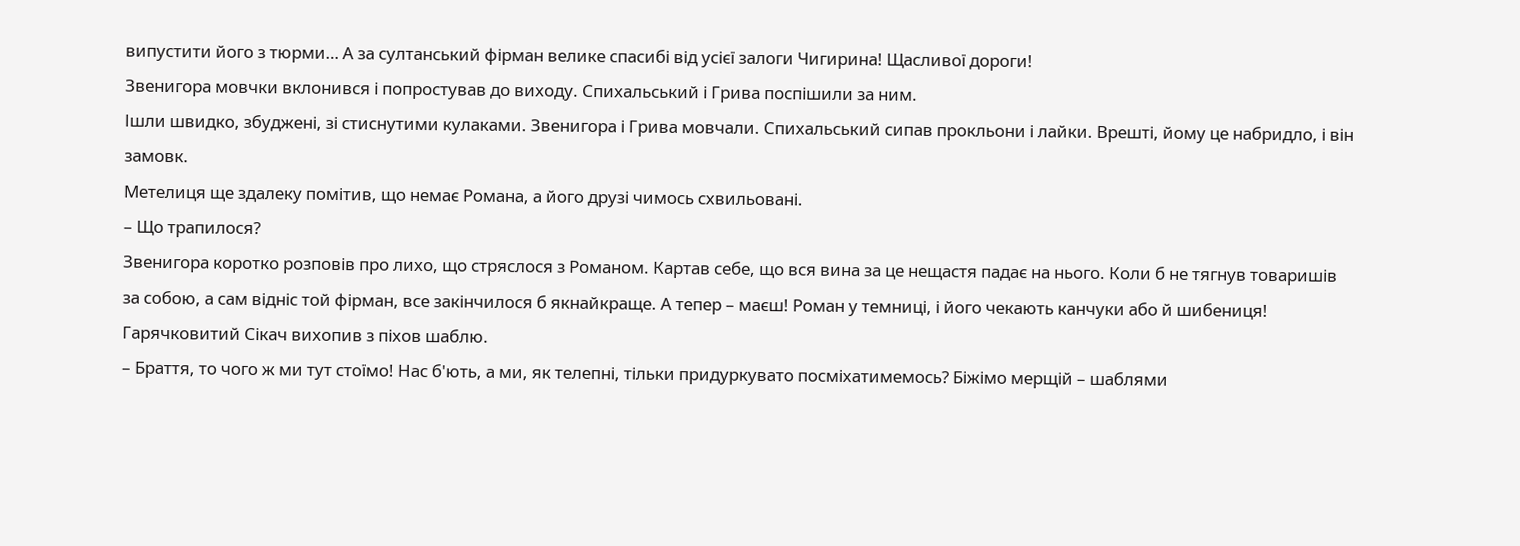випустити його з тюрми… А за султанський фірман велике спасибі від усієї залоги Чигирина! Щасливої дороги!
Звенигора мовчки вклонився і попростував до виходу. Спихальський і Грива поспішили за ним.
Ішли швидко, збуджені, зі стиснутими кулаками. Звенигора і Грива мовчали. Спихальський сипав прокльони і лайки. Врешті, йому це набридло, і він замовк.
Метелиця ще здалеку помітив, що немає Романа, а його друзі чимось схвильовані.
– Що трапилося?
Звенигора коротко розповів про лихо, що стряслося з Романом. Картав себе, що вся вина за це нещастя падає на нього. Коли б не тягнув товаришів за собою, а сам відніс той фірман, все закінчилося б якнайкраще. А тепер – маєш! Роман у темниці, і його чекають канчуки або й шибениця!
Гарячковитий Сікач вихопив з піхов шаблю.
– Браття, то чого ж ми тут стоїмо! Нас б'ють, а ми, як телепні, тільки придуркувато посміхатимемось? Біжімо мерщій – шаблями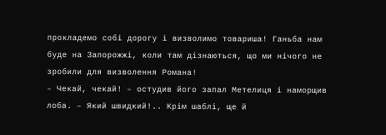прокладемо собі дорогу і визволимо товариша! Ганьба нам буде на Запорожжі, коли там дізнаються, що ми нічого не зробили для визволення Романа!
– Чекай, чекай! – остудив його запал Метелиця і наморщив лоба. – Який швидкий!.. Крім шаблі, ще й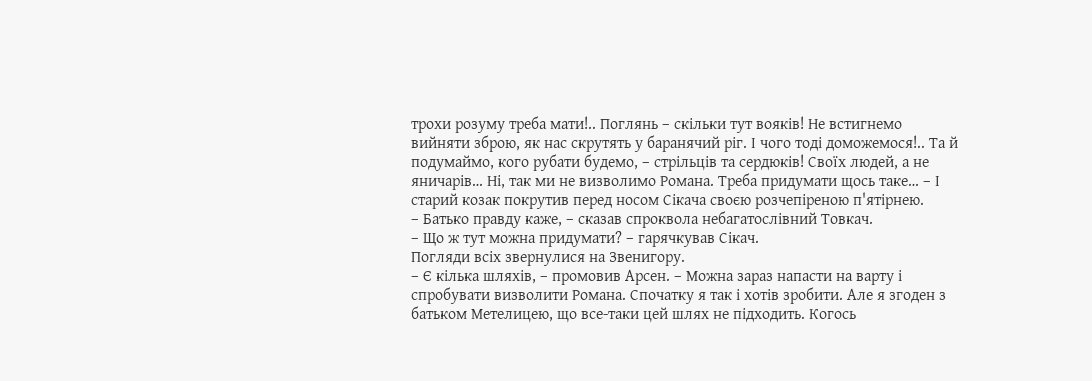трохи розуму треба мати!.. Поглянь – скільки тут вояків! Не встигнемо вийняти зброю, як нас скрутять у баранячий ріг. І чого тоді доможемося!.. Та й подумаймо, кого рубати будемо, – стрільців та сердюків! Своїх людей, а не яничарів… Ні, так ми не визволимо Романа. Треба придумати щось таке… – І старий козак покрутив перед носом Сікача своєю розчепіреною п'ятірнею.
– Батько правду каже, – сказав спроквола небагатослівний Товкач.
– Що ж тут можна придумати? – гарячкував Сікач.
Погляди всіх звернулися на Звенигору.
– Є кілька шляхів, – промовив Арсен. – Можна зараз напасти на варту і спробувати визволити Романа. Спочатку я так і хотів зробити. Але я згоден з батьком Метелицею, що все-таки цей шлях не підходить. Когось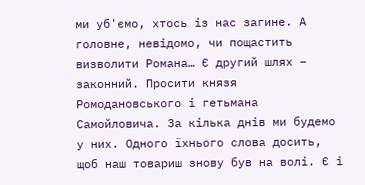ми уб'ємо, хтось із нас загине. А головне, невідомо, чи пощастить визволити Романа… Є другий шлях – законний. Просити князя Ромодановського і гетьмана Самойловича. За кілька днів ми будемо у них. Одного їхнього слова досить, щоб наш товариш знову був на волі. Є і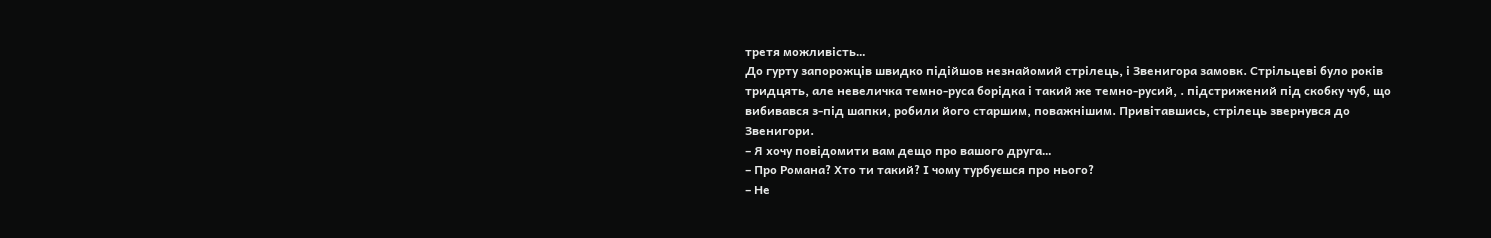третя можливість…
До гурту запорожців швидко підійшов незнайомий стрілець, і Звенигора замовк. Стрільцеві було років тридцять, але невеличка темно-руса борідка і такий же темно-русий, . підстрижений під скобку чуб, що вибивався з-під шапки, робили його старшим, поважнішим. Привітавшись, стрілець звернувся до Звенигори.
– Я хочу повідомити вам дещо про вашого друга…
– Про Романа? Хто ти такий? І чому турбуєшся про нього?
– Не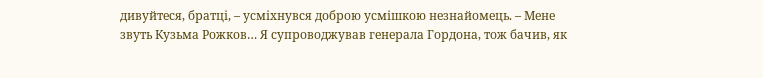дивуйтеся, братці, – усміхнувся доброю усмішкою незнайомець. – Мене звуть Кузьма Рожков… Я супроводжував генерала Гордона, тож бачив, як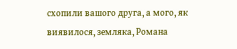схопили вашого друга, а мого, як виявилося, земляка, Романа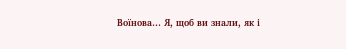Воїнова… Я, щоб ви знали, як і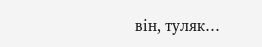він, туляк…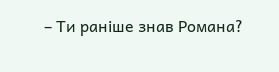– Ти раніше знав Романа?